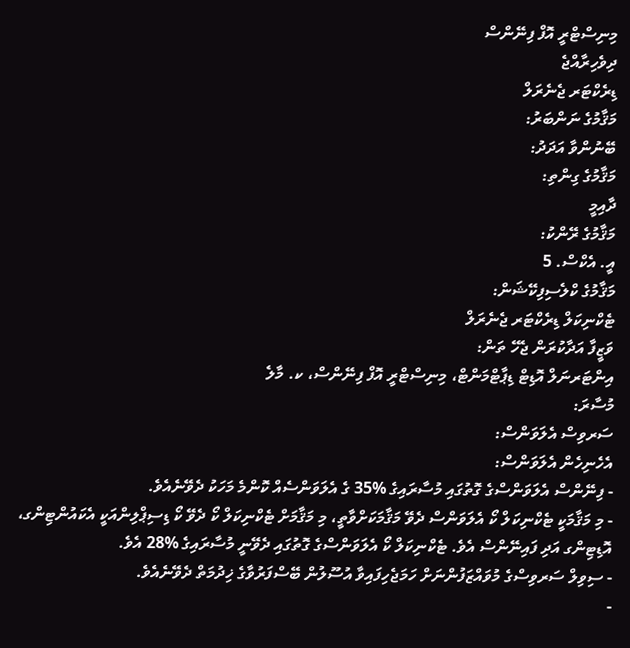މިނިސްޓްރީ އޮފް ފިނޭންސް
ދިވެހިރާއްޖެ
ޑިރެކްޓަރ ޖެނެރަލް
މަޤާމުގެ ނަންބަރު:
ބޭނުންވާ އަދަދު:
މަޤާމުގެ ގިންތި:
ދާއިމީ
މަޤާމުގެ ރޭންކު:
އީ. އެކްސް. 5
މަޤާމުގެ ކްލެސިފިކޭޝަން:
ޓެކްނިކަލް ޑިރެކްޓަރ ޖެނެރަލް
ވަޒީފާ އަދާކުރަން ޖެހޭ ތަން:
އިންޓަރނަލް އޮޑިޓް ޑިޕާޓްމަންޓް، މިނިސްޓްރީ އޮފް ފިނޭންސް، ކ. މާލެ
މުސާރަ:
ސަރވިސް އެލަވަންސް:
އެހެނިހެން އެލަވަންސް:
- ފިނޭންސް އެލަވަންސްގެ ގޮތުގައި މުސާރައިގެ %35 ގެ އެލަވަންސެއް ކޮންމެ މަހަކު ދެވޭނެއެވެ.
- މި މަޤާމަކީ ޓެކްނިކަލް ކޯ އެލަވަންސް ދެވޭ މަޤާމަކަށްވާތީ، މި މަޤާމަށް ޓެކްނިކަލް ކޯ ދެވޭ ކޯ ޑިސިޕްލިންއަކީ އެކައުންޓިންގ، އޮޑިޓިންގ އަދި ފައިނޭންސް އެވެ. ޓެކްނިކަލް ކޯ އެލަވަންސްގެ ގޮތުގައި ދެވޭނީ މުސާރައިގެ %28 އެވެ.
- ސިވިލް ސަރވިސްގެ މުވައްޒަފުންނަށް ހަމަޖެހިފައިވާ އުސޫލުން ބޭސްފަރުވާގެ ޚިދުމަތް ދެވޭނެއެވެ.
-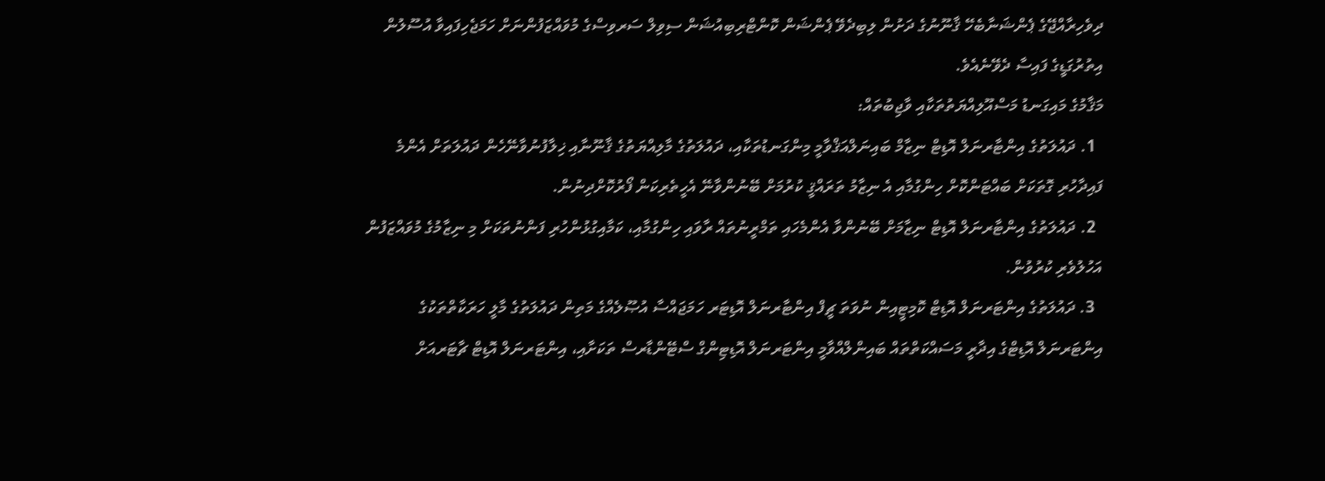ދިވެހިރާއްޖޭގެ ޕެންޝަނާބެހޭ ޤާނޫނުގެ ދަށުން ލިބިދެވޭ ޕެންޝަން ކޮންޓްރިބިއުޝަން ސިވިލް ސަރވިސްގެ މުވައްޒަފުންނަށް ހަމަޖެހިފައިވާ އުސޫލުން އިތުރުގަޑީގެ ފައިސާ ދެވޭނެއެވެ.
މަޤާމުގެ މައިގަނޑު މަސްއޫލިއްޔަތުތަކާއި ވާޖިބުތައް:
  1. ދައުލަތުގެ އިންޓާރނަލް އޮޑިޓް ނިޒާމް ބައިނަލްއަޤްވާމީ މިންގަނޑުތަކާއި، ދައުލަތުގެ މާލިއްޔަތުގެ ޤާނޫނާއި ޚިލާފުނުވާނޭހެން ދައުލަތަށް އެންމެ ފައިދާހުރި ގޮތަކަށް ބައްޓަންކޮށް ހިންގުމާއި އެ ނިޒާމު ތަރައްޤީ ކުރުމަށް ބޭނުންވާނޭ އެހީތެރިކަން ފޯރުކޮށްދިނުން.
  2. ދައުލަތުގެ އިންޓާރނަލް އޮޑިޓް ނިޒާމަށް ބޭނުންވާ އެންމެހައި ތަމްރީނުތައް ރާވައި ހިންގުމާއި، ކަމާއިގުޅުންހުރި ފަންނުތަކަށް މި ނިޒާމުގެ މުވައްޒަފުން އަހުލުވެރި ކުރުވުން.
  3. ދައުލަތުގެ އިންޓަރނަލް އޮޑިޓް ކޮމިޓީއިން ނުވަތަ ޗީފް އިންޓާރނަލް އޮޑިޓަރ ހަމަޖައްސާ އުޞޫލެއްގެ މަތިން ދައުލަތުގެ މާލީ ހަރަކާތްތަކުގެ އިންޓަރނަލް އޮޑިޓްގެ އިދާރީ މަސައްކަތްތައް ބައިންލްއްވާމީ އިންޓަރނަލް އޮޑިޓިންގް ސްޓޭންޑާރސް ތަކަށާއި، އިންޓަރނަލް އޮޑިޓް ޗާޓަރއަށް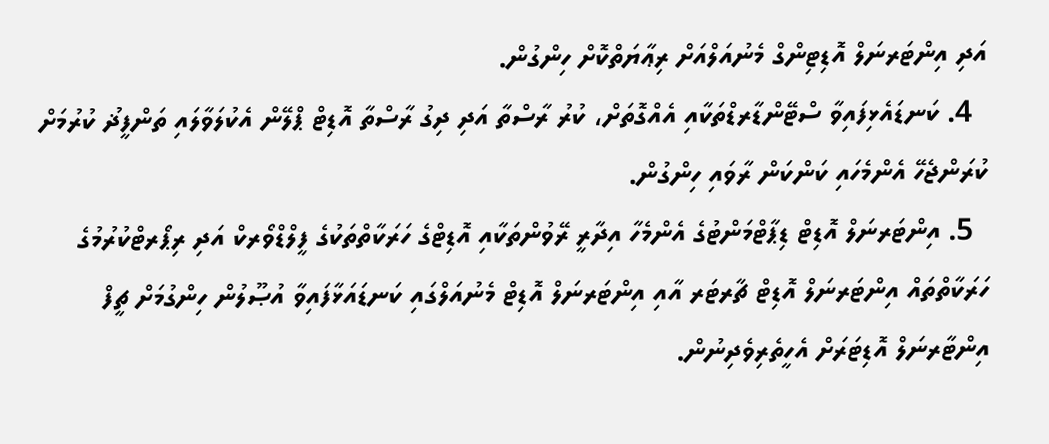އަދި އިންޓަރނަލް އޮޑިޓިންގް މެނުއަލްއަށް ރިޢާޔަތްކޮށް ހިންގުން.
  4. ކަނޑައެޅިފައިވާ ސްޓޭންޑާރޑްތަކާއި އެއްގޮތަށް، ކުރު ރާސްތާ އަދި ދިގު ރާސްތާ އޮޑިޓް ޕްލޭން އެކުލަވާލައި ތަންފީޛު ކުރުމަށް ކުރަންޖެހޭ އެންމެހައި ކަންކަން ރާވައި ހިންގުން.
  5. އިންޓަރނަލް އޮޑިޓް ޑިޕާޓްމަންޓުގެ އެންމެހާ އިދާރީ ރޭވުންތަކާއި އޮޑިޓްގެ ހަރަކާތްތަކުގެ ފީލްޑްވޯރކް އަދި ރިޕޯރޓްކުރުމުގެ ހަރަކާތްތައް އިންޓަރނަލް އޮޑިޓް ޗާރޓަރ އާއި އިންޓަރނަލް އޮޑިޓް މެނުއަލްގައި ކަނޑައަޅާފައިވާ އުޞޫލުން ހިންގުމަށް ޗީފް އިންޓާރނަލް އޮޑިޓަރަށް އެހީތެރިވެދިނުން.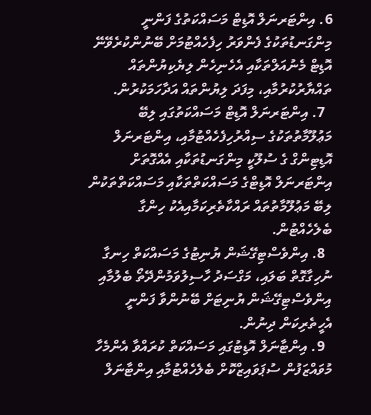6. އިންޓަރނަލް އޮޑިޓް މަސައްކަތުގެ ފަންނީ މިންގަނޑުތަކުގެ ފެންވަރު ހިފެހެއްޓުމަށް ބޭނުންކުރެވޭނޭ އޮޑިޓް މެނުއަލްތަކާއި އެހެނިހެން ލިޔެކިޔުންތައް ތައްޔާރުކުރުމާއި، މިފަދަ ލިޔުންތައް އަދާހަމަކުރުން.
  7. އިންޓަރނަލް އޮޑިޓް މަސައްކަތުގައި ލިބޭ މަޢުލޫމާތުތަކުގެ ސިއްރުހިފެހެއްޓުމާއި، އިންޓަރނަލް އޮޑިޓިންގް ގެ ސުލޫކީ މިންގަނޑުތަކާއި އެއްގޮތަށް އިންޓަރނަލް އޮޑިޓްގެ މަސައްކަތްތަކާއި މަސައްކަތްތަކުން ލިބޭ މަޢުލޫމާތުތައް ރައްކާތެރިކަމާއިއެކު ހިންގާ ބެލެހެއްޓުން.
  8. އިންވެސްޓިގޭޝަން ޔުނިޓުގެ މަސައްކަތް ހިނގާ ނުހިގާގޮތް ބަލައި، މަގްސަދު ހާސިލުވަމުންދޭތޯ ބެލުމާއި އިންވެސްޓިގޭޝަން ޔުނިޓަށް ބޭނުންވާ ފަންނީ އެހީތެރިކަން ދިނުން.
  9. އިންޓާނަލް އޮޑިޓުގައި މަސައްކަތް ކުރައްވާ އެންމެހާ މުވައްޒަފުން ސުޕަވައިޒްކޮށް ބެލެހެއްޓުމާއި އިންޓާނަލް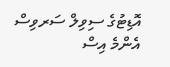އޮޑިޓުގެ ސިވިލް ސަރވިސް އެންމެ އިސް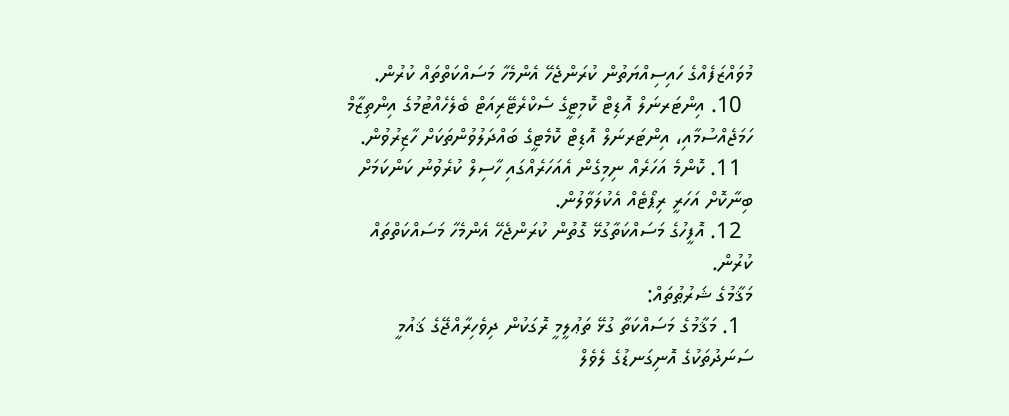މުވައްޒަފެއްގެ ހައިސިއްޔަތުން ކުރަންޖެހޭ އެންމެހާ މަސައްކަތްތައް ކުރުން.
  10. އިންޓަރނަލް އޮޑިޓް ކޮމިޓީގެ ސެކްރެޓޭރިއަޓް ބެލެހެއްޓުމުގެ އިންތިޒާމް ހަމަޖެއްސުމާއި، އިންޓަރނަލް އޮޑިޓް ކޮމެޓީގެ ބައްދަލުވުންތަކަށް ހާޒިރުވުން.
  11. ކޮންމެ އަހަރެއް ނިމިގެން އެއަހަރެއްގައި ހާސިލް ކުރެވުނު ކަންކަމަށް ބިނާކޮށް އަހަރީ ރިޕޯޓެއް އެކުލަވާލުން.
  12. އޮފީހުގެ މަސައްކަތާގުޅޭ ގޮތުން ކުރަންޖެހޭ އެންމެހާ މަސައްކަތްތައް ކުރުން.
މަޤާމުގެ ޝަރުޠުތައް:
  1. މަޤާމުގެ މަސައްކަތާ ގުޅޭ ތަޢުލީމީ ރޮގަކުން ދިވެހިރާއްޖޭގެ ޤައުމީ ސަނަދުތަކުގެ އޮނިގަނޑުގެ ލެވެލް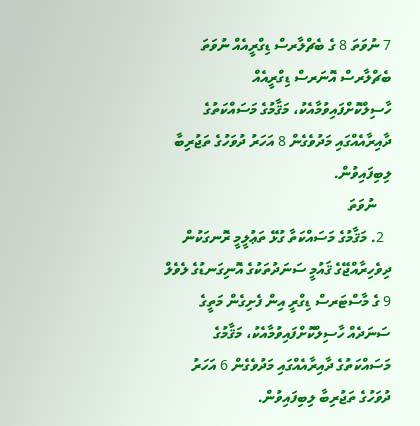7 ނުވަތަ 8 ގެ ބެޗްލާރސް ޑިގްރީއެއް ނުވަތަ ބެޗްލާރސް އޮނަރސް ޑިގްރީއެއް ހާސިލްކޮށްފައިވުމާއެކު، މަޤާމުގެ މަސައްކަތުގެ ދާއިރާއެއްގައި މަދުވެގެން 8 އަހަރު ދުވަހުގެ ތަޖުރިބާ ލިބިފައިވުން.
    ނުވަތަ
  2. މަޤާމުގެ މަސައްކަތާ ގުޅޭ ތަޢުލީމީ ރޮނގަކުން ދިވެހިރާއްޖޭގެ ޤައުމީ ސަނަދުތަކުގެ އޮނިގަނޑުގެ ލެވެލް 9 ގެ މާސްޓަރސް ޑިގްރީ އިން ފެށިގެން މަތީގެ ސަނަދެއް ހާސިލްކޮށްފައިވުމާއެކު، މަޤާމުގެ މަސައްކަތުގެ ދާއިރާއެއްގައި މަދުވެގެން 6 އަހަރު ދުވަހުގެ ތަޖުރިބާ ލިބިފައިވުން.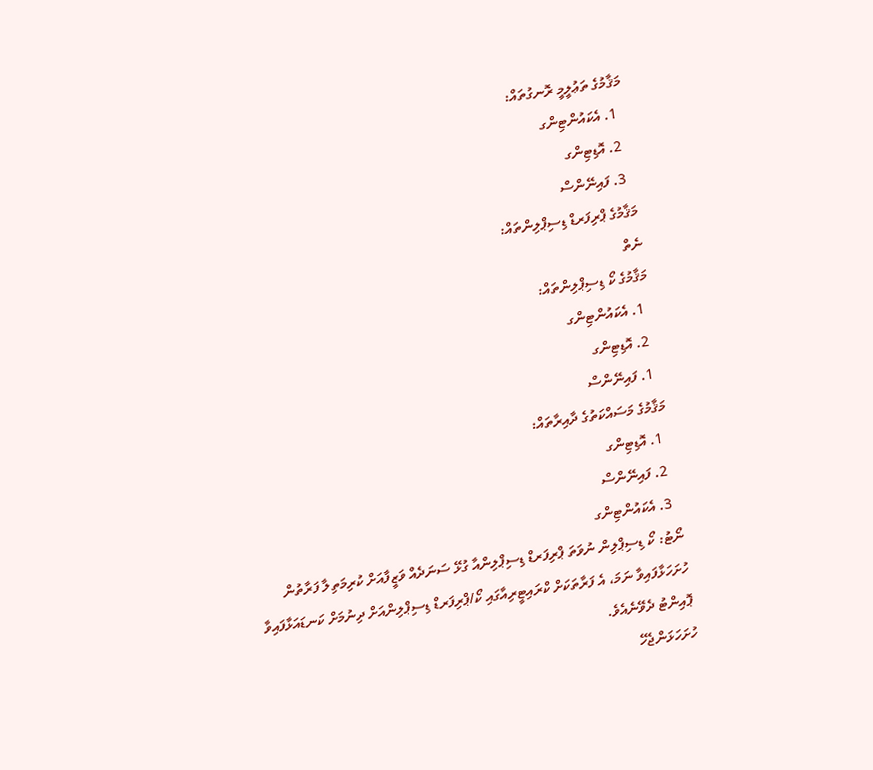މަޤާމުގެ ތަޢުލީމީ ރޮނގުތައް:
  1. އެކައުންޓިންގ
  2. އޮޑިޓިންގ
  3. ފައިނޭންސް
މަޤާމުގެ ޕްރިފަރޑް ޑިސިޕްލިންތައް:
ނެތް
މަޤާމުގެ ކޯ ޑިސިޕްލިންތައް:
  1. އެކައުންޓިންގ
  2. އޮޑިޓިންގ
  1. ފައިނޭންސް
މަޤާމުގެ މަސައްކަތުގެ ދާއިރާތައް:
  1. އޮޑިޓިންގ
  2. ފައިނޭންސް
  3. އެކައުންޓިންގ
ނޯޓު: ކޯ ޑިސިޕްލިން ނުވަތަ ޕްރިފަރޑް ޑިސިޕްލިންއާ ގުޅޭ ސަނަދެއް ވަޒީފާއަށް ކުރިމަތިލާ ފަރާތުން ހުށަހަޅާފައިވާ ނަމަ، އެ ފަރާތަކަށް ކްރައިޓީރިއާގައި ކޯ/ޕްރިފަރޑް ޑިސިޕްލިންއަށް ދިނުމަށް ކަނޑައަޅާފައިވާ ޕޮއިންޓު ދެވޭނެއެވެ.
ހުށަހަޅަންޖެހޭ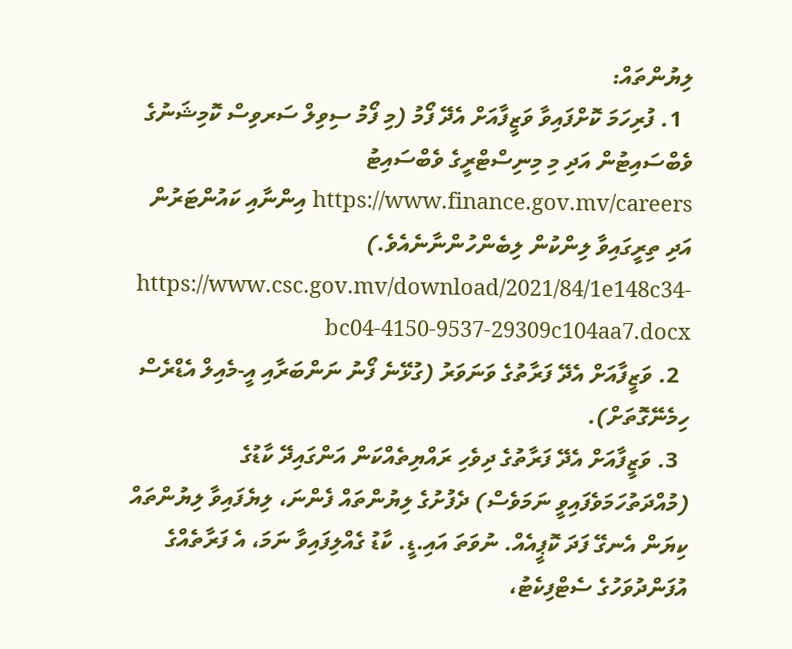ލިޔުންތައް:
  1. ފުރިހަމަ ކޮށްފައިވާ ވަޒީފާއަށް އެދޭ ފޯމު (މި ފޯމު ސިވިލް ސަރވިސް ކޮމިޝަނުގެ ވެބްސައިޓުން އަދި މި މިނިސްޓްރީގެ ވެބްސައިޓު https://www.finance.gov.mv/careers އިންނާއި ކައުންޓަރުން އަދި ތިރީގައިވާ ލިންކުން ލިބެންހުންނާނެއެވެ.)  https://www.csc.gov.mv/download/2021/84/1e148c34-bc04-4150-9537-29309c104aa7.docx
  2. ވަޒީފާއަށް އެދޭ ފަރާތުގެ ވަނަވަރު (ގުޅޭނެ ފޯނު ނަންބަރާއި އީ-މެއިލް އެޑްރެސް ހިމެނޭގޮތަށް).
  3. ވަޒީފާއަށް އެދޭ ފަރާތުގެ ދިވެހި ރައްޔިތެއްކަން އަންގައިދޭ ކާޑުގެ (މުއްދަތުހަމަވެފައިވީ ނަމަވެސް) ދެފުށުގެ ލިޔުންތައް ފެންނަ، ލިޔެފައިވާ ލިޔުންތައް ކިޔަން އެނގޭ ފަދަ ކޮޕީއެއް. ނުވަތަ އައި.ޑީ. ކާޑު ގެއްލިފައިވާ ނަމަ، އެ ފަރާތެއްގެ އުފަންދުވަހުގެ ސެޓްފިކެޓު،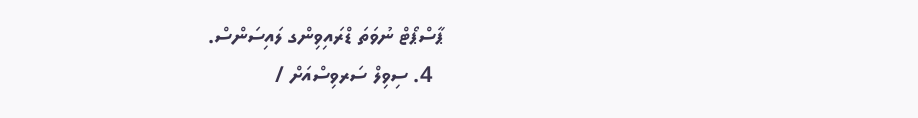ޕާސްޕޯޓް ނުވަތަ ޑްރައިވިންގ ލައިސަންސް.
  4. ސިވިލް ސަރވިސްއަށް /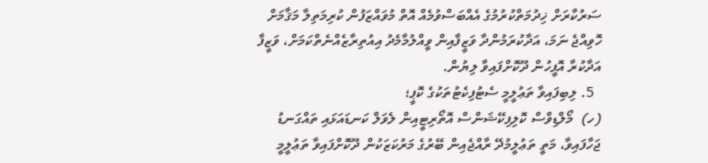ސަރުކާރަށް ޚިދުމަތްކުރުމުގެ އެއްބަސްވުމެއް އޮތް މުވައްޒަފުން ކުރިމަތިލާ މަޤާމަށް ހޮވިއްޖެ ނަމަ، އަދާކުރަމުންދާ ވަޒީފާއިން ވީއްލުމާމެދު އިއުތިރާޒެއްނެތްކަމަށް، ވަޒީފާ އަދާކުރާ އޮފީހުން ދޫކޮށްފައިވާ ލިޔުން.
  5. ލިބިފައިވާ ތަޢުލީމީ ސެޓުފިކެޓުތަކުގެ ކޮޕީ؛
(ހ)  މޯލްޑިވްސް ކޮލިފިކޭޝަންސް އޮތޯރިޓީއިން ލެވަލް ކަނޑައަޅައި ތައްގަނޑު ޖަހާފައިވާ، މަތީ ތަޢުލީމުދޭ ރާއްޖެއިން ބޭރުގެ މަރުކަޒަކުން ދޫކޮށްފައިވާ ތަޢުލީމީ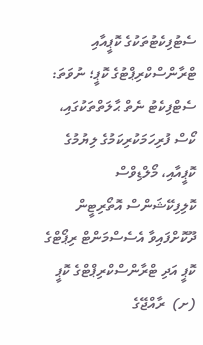ސެޓުފިކެޓުތަކުގެ ކޮޕީއާއި ޓްރާންސްކްރިޕްޓުގެ ކޮޕީ؛ ނުވަތަ: ސެޓްފިކެޓު ނެތް ޙާލަތްތަކުގައި، ކޯސް ފުރިހަމަކުރިކަމުގެ ލިޔުމުގެ ކޮޕީއާއި، މޯލްޑިވްސް ކޮލިފިކޭޝަންސް އޮތޯރިޓީން ދޫކޮށްފައިވާ އެސެސްމަންޓް ރިޕޯޓްގެ ކޮޕީ އަދި ޓްރާންސްކްރިޕްޓްގެ ކޮޕީ
(ށ)  ރާއްޖޭގެ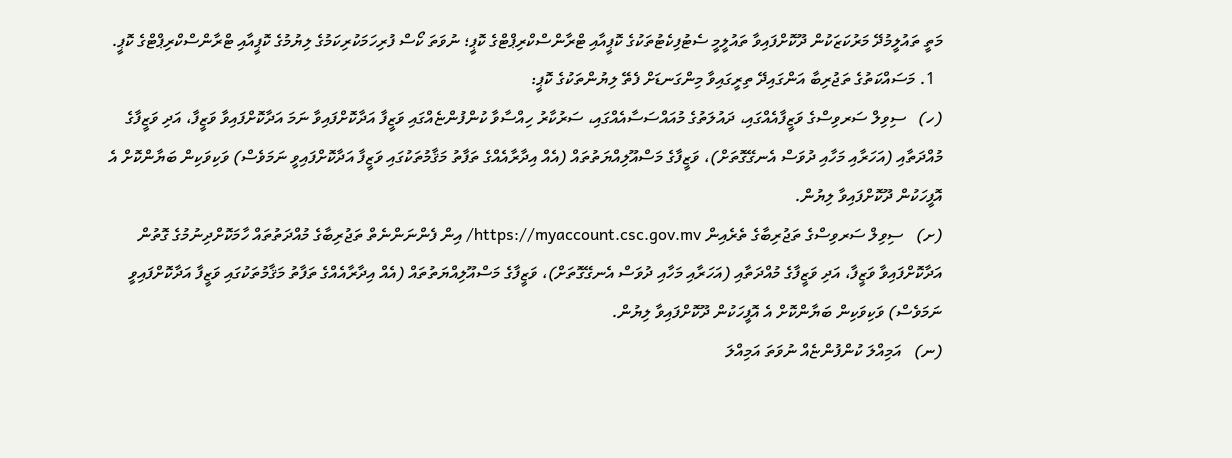މަތީ ތައުލީމުދޭ މަރުކަޒަކުން ދޫކޮށްފައިވާ ތައުލީމީ ސެޓުފިކެޓުތަކުގެ ކޮޕީއާއި ޓްރާންސްކްރިޕްޓްގެ ކޮޕީ؛ ނުވަތަ ކޯސް ފުރިހަމަކުރިކަމުގެ ލިޔުމުގެ ކޮޕީއާއި ޓްރާންސްކްރިޕްޓްގެ ކޮޕީ.
  1. މަސައްކަތުގެ ތަޖުރިބާ އަންގައިދޭ ތިރީގައިވާ މިންގަނޑަށް ފެތޭ ލިޔުންތަކުގެ ކޮޕީ:
(ހ)   ސިވިލް ސަރވިސްގެ ވަޒީފާއެއްގައި، ދައުލަތުގެ މުއައްސަސާއެއްގައި، ސަރުކާރު ހިއްސާވާ ކުންފުންޏެއްގައި ވަޒީފާ އަދާކޮށްފައިވާ ނަމަ އަދާކޮށްފައިވާ ވަޒީފާ، އަދި ވަޒީފާގެ މުއްދަތާއި (އަހަރާއި މަހާއި ދުވަސް އެނގޭގޮތަށް)، ވަޒީފާގެ މަސްއޫލިއްޔަތުތައް (އެއް އިދާރާއެއްގެ ތަފާތު މަޤާމުތަކުގައި ވަޒީފާ އަދާކޮށްފައިވީ ނަމަވެސް) ވަކިވަކިން ބަޔާންކޮށް އެ އޮފީހަކުން ދޫކޮށްފައިވާ ލިޔުން.
(ށ)   ސިވިލް ސަރވިސްގެ ތަޖުރިބާގެ ތެރެއިން https://myaccount.csc.gov.mv/ އިން ފެންނަންނެތް ތަޖުރިބާގެ މުއްދަތުތައް ހާމަކޮށްދިނުމުގެ ގޮތުން އަދާކޮށްފައިވާ ވަޒީފާ، އަދި ވަޒީފާގެ މުއްދަތާއި (އަހަރާއި މަހާއި ދުވަސް އެނގޭގޮތަށް)، ވަޒީފާގެ މަސްއޫލިއްޔަތުތައް (އެއް އިދާރާއެއްގެ ތަފާތު މަޤާމުތަކުގައި ވަޒީފާ އަދާކޮށްފައިވީ ނަމަވެސް) ވަކިވަކިން ބަޔާންކޮށް އެ އޮފީހަކުން ދޫކޮށްފައިވާ ލިޔުން.
(ނ)   އަމިއްލަ ކުންފުންޏެއް ނުވަތަ އަމިއްލަ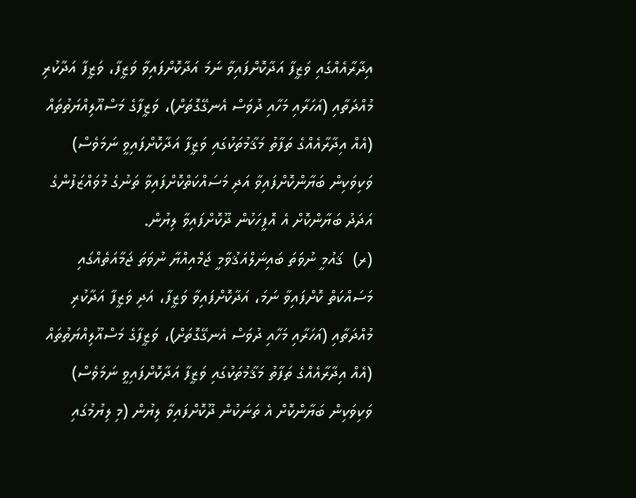އިދާރާއެއްގައި ވަޒީފާ އަދާކޮށްފައިވާ ނަމަ އަދާކޮށްފައިވާ ވަޒީފާ، ވަޒީފާ އަދާކުރި މުއްދަތާއި (އަހަރާއި މަހާއި ދުވަސް އެނގޭގޮތަށް)، ވަޒީފާގެ މަސްއޫލިއްޔަތުތައް (އެއް އިދާރާއެއްގެ ތަފާތު މަޤާމުތަކުގައި ވަޒީފާ އަދާކޮށްފައިވީ ނަމަވެސް) ވަކިވަކިން ބަޔާންކޮށްފައިވާ އަދި މަސައްކަތްކޮށްފައިވާ ތަނުގެ މުވައްޒަފުންގެ އަދަދު ބަޔާންކޮށް އެ އޮފީހަކުން ދޫކޮށްފައިވާ ލިޔުން.
(ރ)  ޤައުމީ ނުވަތަ ބައިނަލްއަޤުވާމީ ޖަމްއިއްޔާ ނުވަތަ ޖަމާއަތެއްގައި މަސައްކަތް ކޮށްފައިވާ ނަމަ، އަދާކޮށްފައިވާ ވަޒީފާ، އަދި ވަޒީފާ އަދާކުރި މުއްދަތާއި (އަހަރާއި މަހާއި ދުވަސް އެނގޭގޮތަށް)، ވަޒީފާގެ މަސްއޫލިއްޔަތުތައް (އެއް އިދާރާއެއްގެ ތަފާތު މަޤާމުތަކުގައި ވަޒީފާ އަދާކޮށްފައިވީ ނަމަވެސް) ވަކިވަކިން ބަޔާންކޮށް އެ ތަނަކުން ދޫކޮށްފައިވާ ލިޔުން (މި ލިޔުމުގައި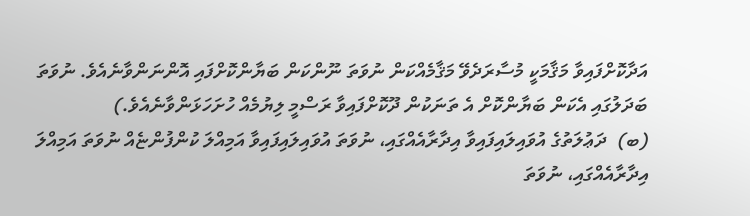އަދާކޮށްފައިވާ މަޤާމަކީ މުސާރަދެވޭ މަޤާމެއްކަން ނުވަތަ ނޫންކަން ބަޔާންކޮށްފައި އޮންނަންވާނެއެވެ. ނުވަތަ ބަދަލުގައި އެކަން ބަޔާންކޮށް އެ ތަނަކުން ދޫކޮށްފައިވާ ރަސްމީ ލިޔުމެއް ހުށަހަޅަންވާނެއެވެ.)
(ބ)  ދަޢުލަތުގެ އުވައިލައިފައިވާ އިދާރާއެއްގައި، ނުވަތަ އުވައިލައިފައިވާ އަމިއްލަ ކުންފުންޏެއް ނުވަތަ އަމިއްލަ އިދާރާއެއްގައި، ނުވަތަ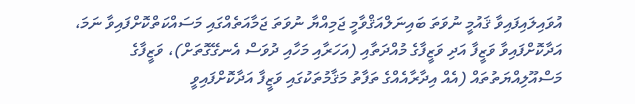އުވައިލައިފައިވާ ޤައުމީ ނުވަތަ ބައިނަލްއަޤްވާމީ ޖަމިއްޔާ ނުވަތަ ޖަމާއަތެއްގައި މަސައްކަތްކޮށްފައިވާ ނަމަ، އަދާކޮށްފައިވާ ވަޒީފާ އަދި ވަޒީފާގެ މުއްދަތާއި (އަހަރާއި މަހާއި ދުވަސް އެނގޭގޮތަށް)، ވަޒީފާގެ މަސްއޫލިއްޔަތުތައް (އެއް އިދާރާއެއްގެ ތަފާތު މަޤާމުތަކުގައި ވަޒީފާ އަދާކޮށްފައިވީ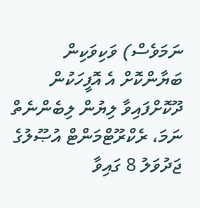ނަމަވެސް) ވަކިވަކިން ބަޔާންކޮށް އެ އޮފީހަކުން ދޫކޮށްފައިވާ ލިޔުން ލިބެންނެތް ނަމަ، ރެކްރޫޓްމަންޓް އުޞޫލުގެ ޖަދުވަލު 8 ގައިވާ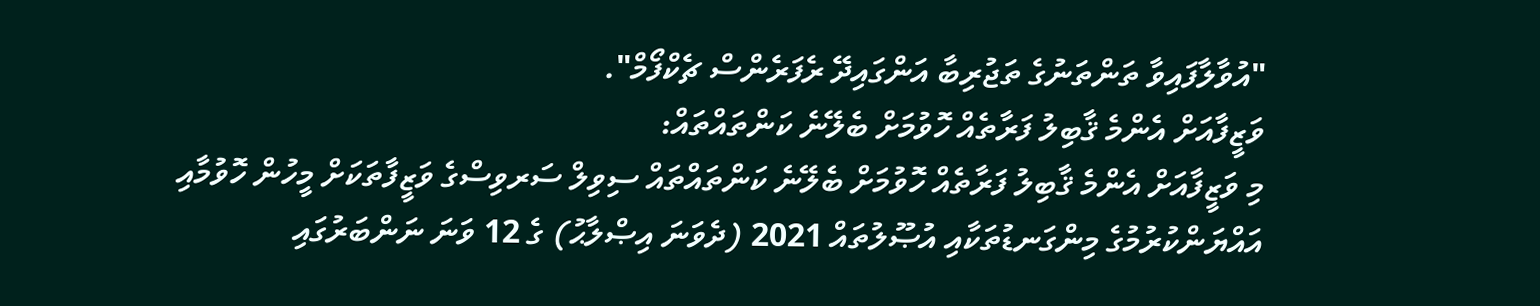"އުވާލާފައިވާ ތަންތަނުގެ ތަޖުރިބާ އަންގައިދޭ ރެފަރެންސް ޗެކްފޯމް".
ވަޒީފާއަށް އެންމެ ޤާބިލު ފަރާތެއް ހޮވުމަށް ބެލޭނެ ކަންތައްތައް:
މި ވަޒީފާއަށް އެންމެ ޤާބިލު ފަރާތެއް ހޮވުމަށް ބެލޭނެ ކަންތައްތައް ސިވިލް ސަރވިސްގެ ވަޒީފާތަކަށް މީހުން ހޮވުމާއި އައްޔަންކުރުމުގެ މިންގަނޑުތަކާއި އުޞޫލުތައް 2021 (ދެވަނަ އިޞްލާޙު) ގެ 12 ވަނަ ނަންބަރުގައި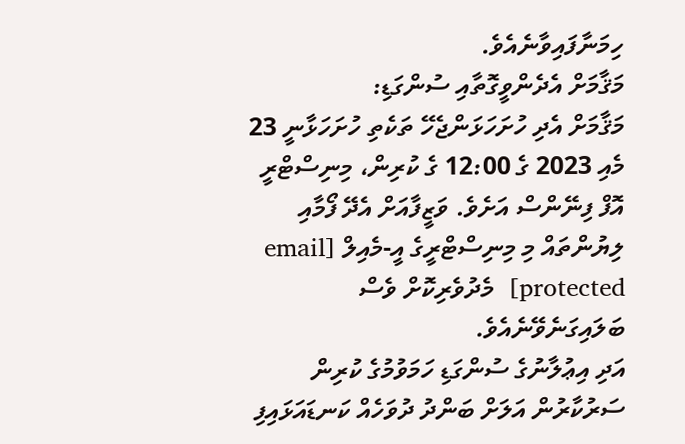ހިމަނާފައިވާނެއެވެ.
މަޤާމަށް އެދެންވީގޮތާއި ސުންގަޑި:
މަޤާމަށް އެދި ހުށަހަޅަންޖެހޭ ތަކެތި ހުށަހަޅާނީ 23 މެއި 2023 ގެ 12:00 ގެ ކުރިން، މިނިސްޓްރީ އޮފް ފިނޭންސް އަށެވެ. ވަޒީފާއަށް އެދޭ ފޯމާއި ލިޔުންތައް މި މިނިސްޓްރީގެ އީ-މެއިލް [email protected]  މެދުވެރިކޮށް ވެސް ބަލައިގަނެވޭނެއެވެ.
އަދި އިޢުލާނުގެ ސުންގަޑި ހަމަވުމުގެ ކުރިން ސަރުކާރުން އަލަށް ބަންދު ދުވަހެއް ކަނޑައަޅައިފި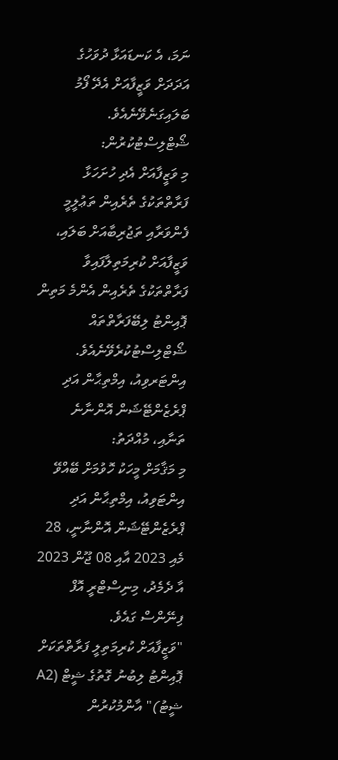ނަމަ، އެ ކަނޑައަޅާ ދުވަހުގެ އަދަދަށް ވަޒީފާއަށް އެދޭ ފޯމު ބަލައިގަނެވޭނެއެވެ.
ޝޯޓްލިސްޓުކުރުން:
މި ވަޒީފާއަށް އެދި ހުށަހަޅާ ފަރާތްތަކުގެ ތެރެއިން ތަޢުލީމީ ފެންވަރާއި ތަޖުރިބާއަށް ބަލައި، ވަޒީފާއަށް ކުރިމަތިލާފައިވާ ފަރާތްތަކުގެ ތެރެއިން އެންމެ މަތިން ޕޮއިންޓު ލިބޭފަރާތްތައް ޝޯޓްލިސްޓުކުރެވޭނެއެވެ.
އިންޓަރވިއު، އިމްތިޙާން އަދި ޕްރެޒެންޓޭޝަން އޮންނާނެ ތަނާއި، މުއްދަތު:
މި މަޤާމަށް މީހަކު ހޮވުމަށް ބޭއްވޭ އިންޓަވިއު، އިމްތިޙާން އަދި ޕްރެޒެންޓޭޝަން އޮންނާނީ، 28 މެއި 2023 އާއި 08 ޖޫން 2023 އާ ދެމެދު، މިނިސްޓްރީ އޮފް ފިނޭންސް ގައެވެ.
"ވަޒީފާއަށް ކުރިމަތިލީ ފަރާތްތަކަށް ޕޮއިންޓު ލިބުނު ގޮތުގެ ޝީޓް (A2 ޝީޓު)" އާންމުކުރުން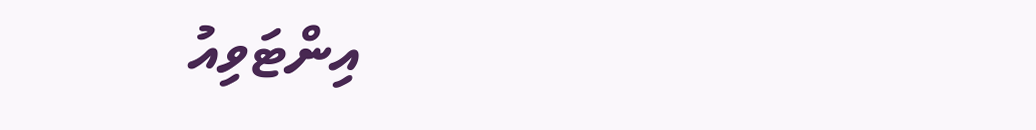އިންޓަވިއު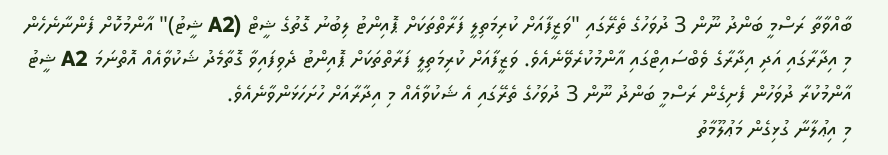ބާއްވާތާ ރަސްމީ ބަންދު ނޫން 3 ދުވަހުގެ ތެރޭގައި "ވަޒީފާއަށް ކުރިމަތިލީ ފަރާތްތަކަށް ޕޮއިންޓު ލިބުނު ގޮތުގެ ޝީޓް (A2 ޝީޓު)" އާންމުކޮށް ފެންނާނެހެން މި އިދާރާގައި އަދި އިދާރާގެ ވެބްސައިޓްގައި އާންމުކުރެވޭނެއެވެ. ވަޒީފާއަށް ކުރިމަތިލީ ފަރާތްތަކަށް ޕޮއިންޓު ދެވިފައިވާ ގޮތާމެދު ޝަކުވާއެއް އޮތްނަމަ A2 ޝީޓު އާންމުކުރާ ދުވަހުން ފެށިގެން ރަސްމީ ބަންދު ނޫން 3 ދުވަހުގެ ތެރޭގައި އެ ޝަކުވާއެއް މި އިދާރާއަށް ހުށަހަޅަންވާނެއެވެ.
މި އިޢުލާނާ ގުޅިގެން މަޢުލޫމާތު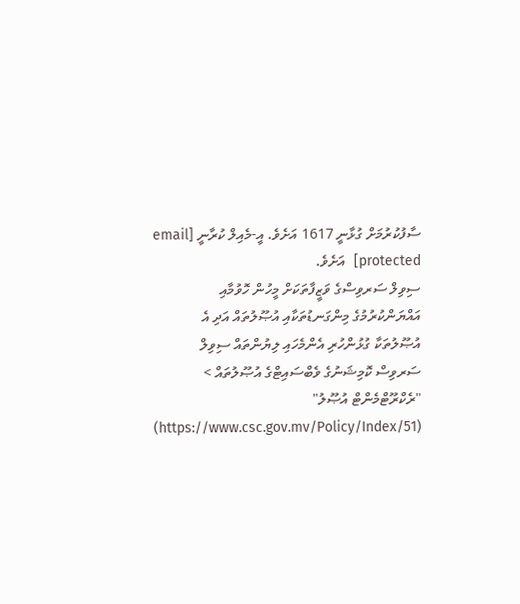ސާފުކުރުމަށް ގުޅާނީ 1617 އަށެވެ. އީ-މެއިލް ކުރާނީ [email protected]  އަށެވެ.
ސިވިލް ސަރވިސްގެ ވަޒީފާތަކަށް މީހުން ހޮވުމާއި އައްޔަންކުރުމުގެ މިންގަނޑުތަކާއި އުޞޫލުތައް އަދި އެ އުޞޫލުތަކާ ގުޅުންހުރި އެންމެހައި ލިޔުންތައް ސިވިލް ސަރވިސް ކޮމިޝަނުގެ ވެބްސައިޓްގެ އުޞޫލުތައް > "ރެކްރޫޓްމެންޓް އުޞޫލު" (https://www.csc.gov.mv/Policy/Index/51)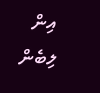އިން ލިބެން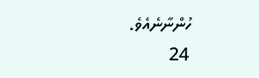ހުންނާނެއެވެ.
24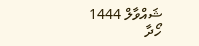ޝައްވާލް 1444
ހޯދާ